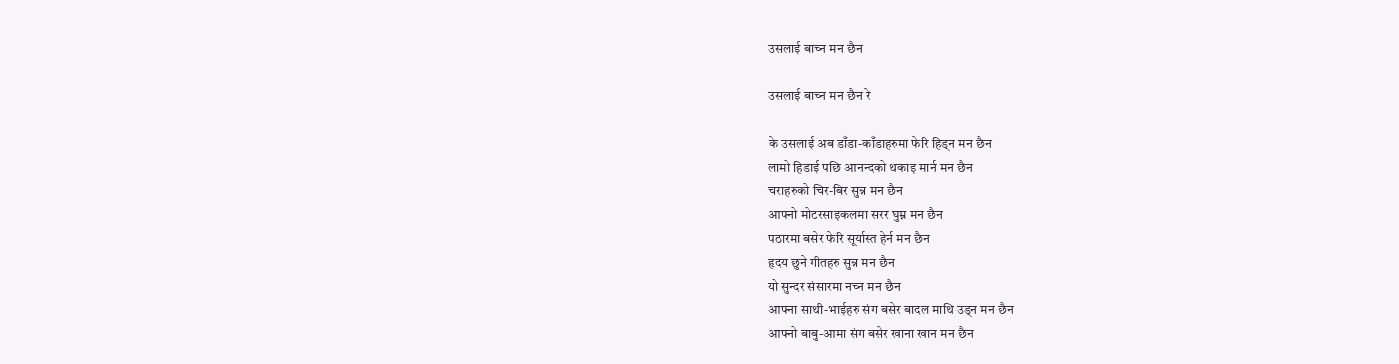उसलाई बाच्न मन छैन

उसलाई बाच्न मन छैन रे

के उसलाई अब डाँडा-काँडाहरुमा फेरि हिड्न मन छैन
लामो हिडाई पछि आनन्दको थकाइ मार्न मन छैन
चराहरुको चिर-बिर सुन्न मन छैन
आफ्नो मोटरसाइकलमा सरर घुम्न मन छैन
पठारमा बसेर फेरि सूर्यास्त हेर्न मन छैन
हृदय छुने गीतहरु सुन्न मन छैन
यो सुन्दर संसारमा नच्न मन छैन
आफ्ना साथी-भाईहरु संग बसेर बादल माथि उड्न मन छैन
आफ्नो बाबु-आमा संग बसेर खाना खान मन छैन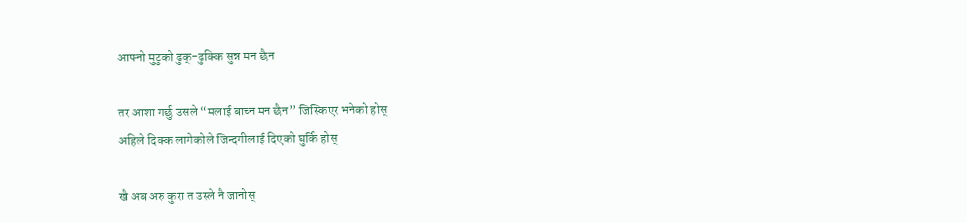आफ्नो मुटुको ढुक्-ढुक्कि सुन्न मन छैन

तर आशा गर्छु उसले “मलाई बाच्न मन छैन” जिस्किएर भनेको होस्
अहिले दिक्क लागेकोले जिन्दगीलाई दिएको घुर्कि होस्

खै अब अरु कुरा त उस्ले नै जानोस्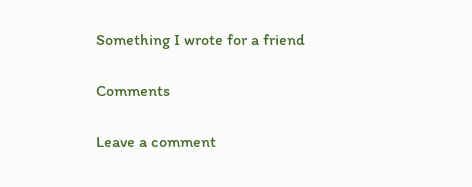Something I wrote for a friend

Comments

Leave a comment